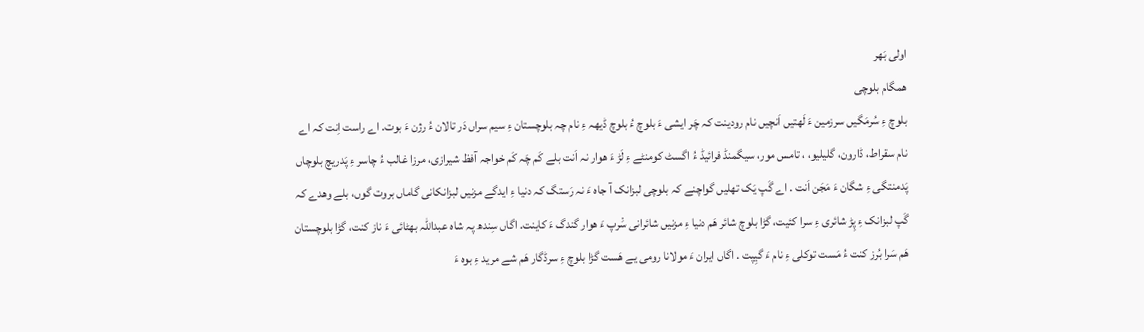اولی بَھر
ھمگام بلوچی
بلوچ ءِ سُرمَگیں سرزمین ءَ لَھتیں اَنچیں نام رودینت کہ چَر ایشی ءَ بلوچ ءُ بلوچ ڈیھہ ءِ نام چہ بلوچستان ءِ سیم سراں دَر تالان ءُ رژن ءَ بوت. اے راست اِنت کہ اے نام سقراط، ڈارون، گلیلیو، ، تامس مور، سیگمنڈ فرائیڈ ءُ اگسٹ کومنٹے ءِ لَڑ ءَ ھوار نہ اَنت بلے کَم چَہ کَم خواجہ آفظ شیرازی، مرزا غالب ءُ چاسر ءِ پَدریچ بلوچاں پَدمنتگی ءِ شگان ءَ مَجَن اَنت . اے گَپ یَک تھلیں گواچنے کہ بلوچی لبزانک آ جاہ ءَ نہ رَستگ کہ دنیا ءِ ایدگے مزنیں لبزانکانی گاماں بروت گوں، بلے وھدے کہ گَپ لبزانک ءِ پِڑ شائری ءِ سرا کئیت، گڑا بلوچ شائر ھَم دنیا ءِ مزنیں شائرانی سَْرپ ءَ ھوار گندگ ءَ کاینت. اگاں سِندھ پہ شاہ عبداللہ بھٹائی ءَ ناز کنت، گڑا بلوچستان ھَم سَرا بُرز کنت ءُ مَست توکلی ءِ نام ءَ گیِپت . اگاں ایران ءَ مولانا رومی یے ھَست گڑا بلوچ ءِ سرڈگار ھَم شے مرید ءِ بوہ ءَ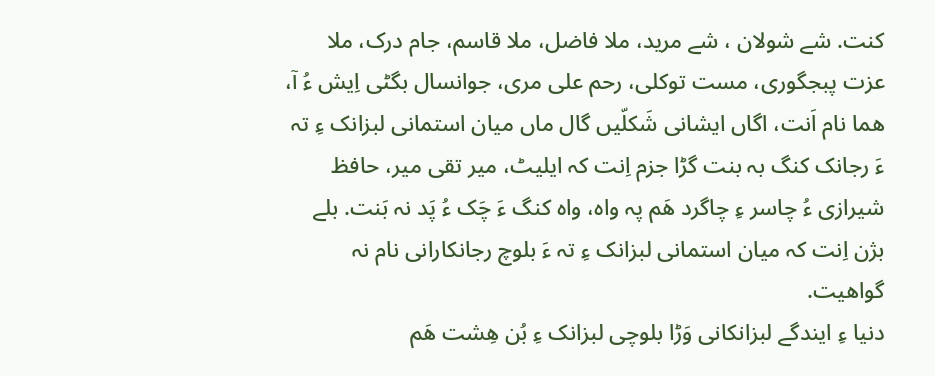کنت. شے شولان ، شے مرید، ملا فاضل، ملا قاسم، جام درک، ملا عزت پبجگوری، مست توکلی، رحم علی مری، جوانسال بگٹی اِیش ءُ آ، ھما نام اَنت، اگاں ایشانی شَکلّیں گال ماں میان استمانی لبزانک ءِ تہ ءَ رجانک کنگ بہ بنت گڑا جزم اِنت کہ ایلیٹ، میر تقی میر، حافظ شیرازی ءُ چاسر ءِ چاگرد ھَم پہ واہ، واہ کنگ ءَ چَک ءُ پَد نہ بَنت. بلے بژن اِنت کہ میان استمانی لبزانک ءِ تہ ءَ بلوچ رجانکارانی نام نہ گواھیت.
دنیا ءِ ایندگے لبزانکانی وَڑا بلوچی لبزانک ءِ بُن ھِشت ھَم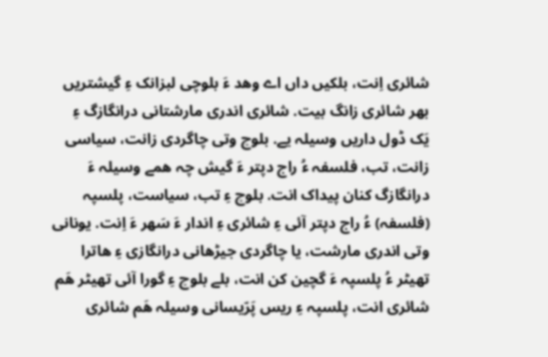شائری اِنت، بلکیں داں اے وھد ءَ بلوچی لبزانک ءِ گیشتریں بھر شائری زانگ بیت. شائری اندری مارشتانی درانگازگ ءِ یَک ڈول داریں وسیلہ یے. بلوچ وتی چاگردی زانت، سیاسی زانت، تب، فلسفہ ءُ راج دپتر ءَ گیش چہ ھمے وسیلہ ءَ درانگازگ کنان پیداک انت. بلوچ ءِ تب، سیاست، پلسپہ (فلسفہ) ءُ راج دپتر آئی ءِ شائری ءِ اندار ءَ سَھر ءَ اِنت. یونانی وتی اندری مارشت، یا چاگردی جیڑھانی درانگازی ءِ ھاترا تھیٹر ءُ پلسپہ ءَ گچین کن انت، بلے بلوچ ءِ گورا آئی تھیٹر ھَم شائری انت، پلسپہ ءِ ریس پَرّیسانی وسیلہ ھَم شائری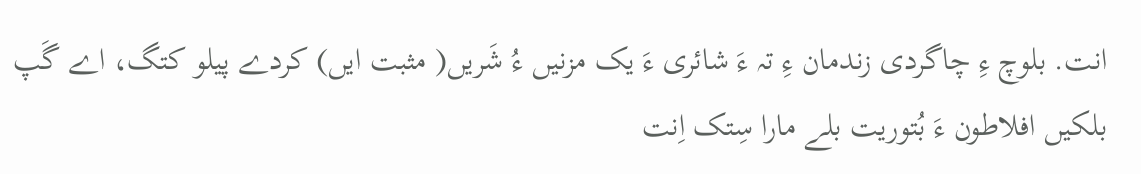انت. بلوچ ءِ چاگردی زندمان ءِ تہ ءَ شائری ءَ یک مزنیں ءُ شَریں( مثبت ایں) کردے پیلو کتگ، اے گَپ بلکیں افلاطون ءَ بُتوریت بلے مارا سِتک اِنت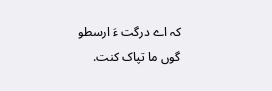کہ اے درگت ءَ ارسطو گوں ما تپاک کنت.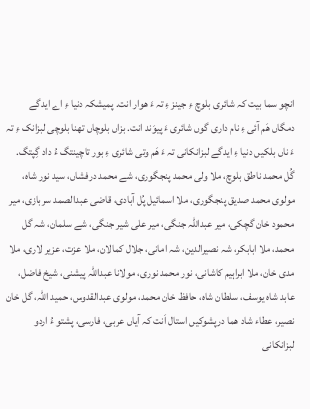انچو سما بیت کہ شائری بلوچ ءِ جینز ءِ تہ ءَ ھوار انت. پمیشکہ دنیا ءِ اے ایدگے دمگاں ھَم آئی ءِ نام داری گوں شائری ءَ پیوَند انت. بزاں بلوچاں تھنا بلوچی لبزانک ءِ تہ ءَ ناں بلکیں دنیا ءِ ایدگے لبزانکانی تہ ءَ ھَم وتی شائری ءِ بور تاچینتگ ءُ داد گِپتگ. گُل محمد ناطق بلوچ، ملا ولی محمد پنجگوری، شے محمد درفشاں، سید نور شاہ، مولوی محمد صدیق پنجگوری، ملا اسمائیل پُل آبادی، قاضی عبدالصمد سربازی، میر محمود خان گچکی، میر عبداللہ جنگی، میر علی شیر جنگی، شے سلمان، شہ گل محمد، ملا ابابکر، شہ نصیرالدین، شہ امانی، جلال کمالان، ملا عزت، عزیر لاری، ملا مدی خان، ملا ابراہیم کاشانی، نور محمد نوری، مولانا عبداللہ پیشنی، شیخ فاضل، عابد شاہ یوسف، سلطان شاہ، حافظ خان محمد، مولوی عبدالقدوس، حمید اللہ، گل خان نصیر، عطاء شاد ھما درپشوکیں استال اَنت کہ آیاں عربی، فارسی، پشتو ءُ اردو لبزانکانی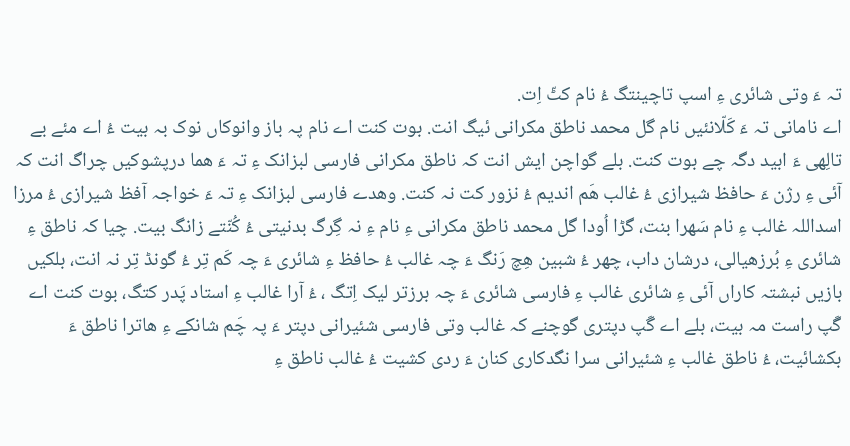تہ ءَ وتی شائری ءِ اسپ تاچینتگ ءُ نام کٹّ اِت.
اے نامانی تہ ءَ کَلّانئیں نام گل محمد ناطق مکرانی ئیگ انت. بوت کنت اے نام پہ باز وانوکاں نوک بہ بیت ءُ اے مئے بے تالِھی ءَ ابید دگہ چے بوت کنت. بلے گواچن ایش انت کہ ناطق مکرانی فارسی لبزانک ءِ تہ ءَ ھما درپشوکیں چراگ انت کہ آئی ءِ رژن ءَ حافظ شیرازی ءُ غالب ھَم اندیم ءُ نزور کت نہ کنت. وھدے فارسی لبزانک ءِ تہ ءَ خواجہ آفظ شیرازی ءُ مرزا اسداللہ غالب ءِ نام سَھرا بنت، گڑا اُودا گل محمد ناطق مکرانی ءِ نام ءِ نہ گِرگ بدنیتی ءُ کُنّتے زانگ بیت. چیا کہ ناطق ءِ شائری ءِ بُرزھیالی، درشان داب، چھر ءُ شبین ھِچ رَنگ ءَ چہ غالب ءُ حافظ ءِ شائری ءَ چہ کَم تِر ءُ گونڈ تِر نہ انت، بلکیں بازیں نبشتہ کاراں آئی ءِ شائری غالب ءِ فارسی شائری ءَ چہ برزتر لیک اِتگ ، ءُ آرا غالب ءِ استاد پَدر کتگ، بوت کنت اے گَپ راست مہ بیت، بلے اے گَپ دپتری گوچنے کہ غالب وتی فارسی شئیرانی دپتر ءَ پہ چَم شانکے ءِ ھاترا ناطق ءَ بکشائیت، ءُ ناطق غالب ءِ شئیرانی سرا نگدکاری کنان ءَ ردی کشیت ءُ غالب ناطق ءِ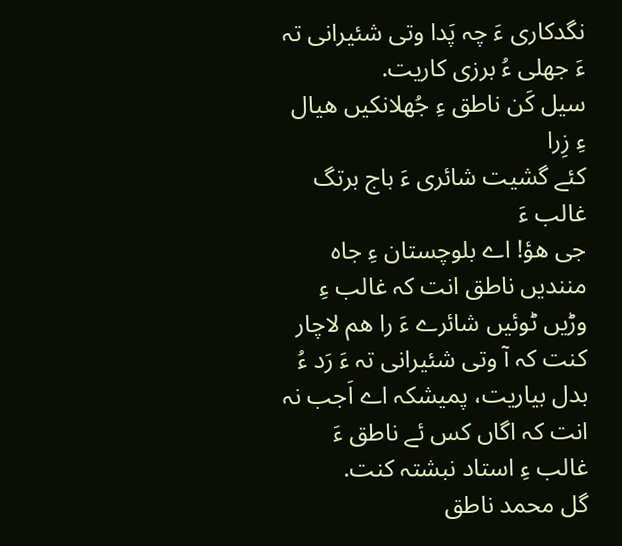نگدکاری ءَ چہ پَدا وتی شئیرانی تہ ءَ جھلی ءُ برزی کاریت.
سیل کَن ناطق ءِ جُھلانکیں ھیال ءِ زِرا
کئے گشیت شائری ءَ باج برتگ غالب ءَ
جی ھؤ! اے بلوچستان ءِ جاہ منندیں ناطق انت کہ غالب ءِ وڑیں ٹوئیں شائرے ءَ را ھم لاچار کنت کہ آ وتی شئیرانی تہ ءَ رَد ءُ بدل بیاریت، پمیشکہ اے اَجب نہ انت کہ اگاں کس ئے ناطق ءَ غالب ءِ استاد نبشتہ کنت.
گل محمد ناطق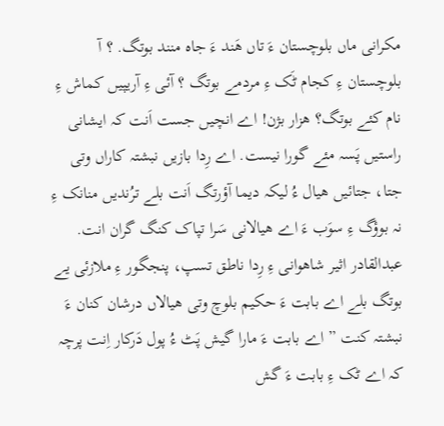مکرانی ماں بلوچستان ءَ تاں ھَند ءَ جاہ منند بوتگ. ؟ آ بلوچستان ءِ کجام ٹَک ءِ مردمے بوتگ ؟ آئی ءِ آریپیں کماش ءِ نام کئے بوتگ؟ ھزار بژن! اے انچیں جست اَنت کہ ایشانی راستیں پَسہ مئے گورا نیست. اے رِدا بازیں نبشتہ کاراں وتی جتا، جتائیں ھیال ءُ لیکہ دیما آؤرتگ اَنت بلے ترُندیں منانک ءِ نہ بوؤگ ءِ سوَب ءَ اے ھیالانی سَرا تپاک کنگ گران انت.
عبدالقادر اثیر شاھوانی ءِ رِدا ناطق تسپ، پنجگور ءِ ملازئی یے بوتگ بلے اے بابت ءَ حکیم بلوچ وتی ھیالاں درشان کنان ءَ نبشتہ کنت ” اے بابت ءَ مارا گیش پَٹ ءُ پول دَرکار اِنت پرچہ کہ اے ٹک ءِ بابت ءَ گش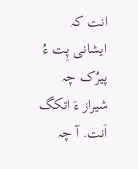انت کہ ایشانی پِت ءُ پیرُک چہ شیراز ءَ اتکگ اَنت. آ چہ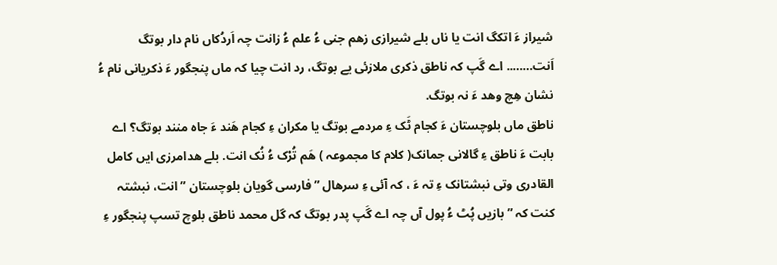شیراز ءَ اتکگ انت یا ناں بلے شیرازی زھم جنی ءُ علم ءُ زانت چہ اَردُکاں نام دار بوتگ اَنت…….. اے گَپ کہ ناطق ذکری ملازئی یے بوتگ، رد انت چیا کہ ماں پنجگور ءَ ذکریانی نام ءُ نشان ھِچ وھد ءَ نہ بوتگ.
ناطق ماں بلوچستان ءَ کجام ٹَک ءِ مردمے بوتگ یا مکران ءِ کجام ھَند ءَ جاہ منند بوتگ؟ اے بابت ءَ ناطق ءِ گالانی جمانک( کلام کا مجموعہ ) ھَم تُرْک ءُ نُک انت. بلے ھدامرزی ایں کامل القادری وتی نبشتانک ءِ تہ ءَ ، کہ آئی ءِ سرھال ” فارسی گویان بلوچستان ” انت، نبشتہ کنت کہ ” بازیں پُٹ ءُ پول آں چہ اے گَپ پدر بوتگ کہ گل محمد ناطق بلوچ تسپ پنجگور ءِ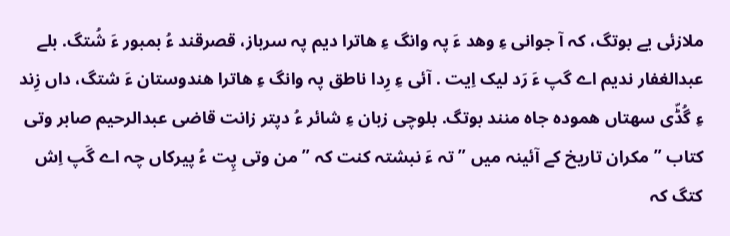ملازئی یے بوتگ، کہ آ جوانی ءِ وھد ءَ پہ وانگ ءِ ھاترا دیم پہ سرباز، قصرقند ءُ بمبور ءَ شُتگ. بلے عبدالغفار ندیم اے گپ ءَ رَد لیک اِیت . آئی ءِ رِدا ناطق پہ وانگ ءِ ھاترا ھندوستان ءَ شتگ، داں زِند ءِ گُڈّی سھتاں ھمودہ جاہ منند بوتگ. بلوچی زبان ءِ شائر ءُ دپتر زانت قاضی عبدالرحیم صابر وتی کتاب ” مکران تاریخ کے آئینہ میں ” تہ ءَ نبشتہ کنت کہ ” من وتی پِت ءُ پیرکاں چہ اے گَپ اِش کتگ کہ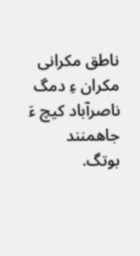ناطق مکرانی مکران ءِ دمگ ناصرآباد کیچ ءَ جاھمنند بوتگ.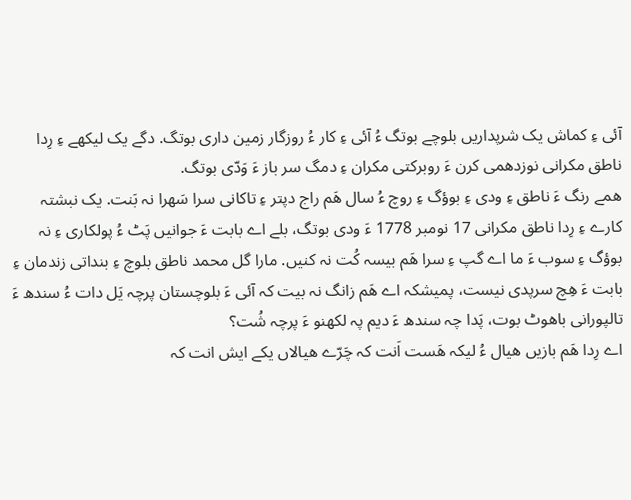آئی ءِ کماش یک شرپداریں بلوچے بوتگ ءُ آئی ءِ کار ءُ روزگار زمین داری بوتگ. دگے یک لیکھے ءِ رِدا ناطق مکرانی نوزدھمی کرن ءَ روبرکتی مکران ءِ دمگ سر باز ءَ وَدّی بوتگ.
ھمے رنگ ءَ ناطق ءِ ودی ءِ بوؤگ ءِ روچ ءُ سال ھَم راج دپتر ءِ تاکانی سرا سَھرا نہ بَنت. یک نبشتہ کارے ءِ رِدا ناطق مکرانی 17 نومبر 1778 ءَ ودی بوتگ، بلے اے بابت ءَ جوانیں پَٹ ءُ پولکاری ءِ نہ بوؤگ ءِ سوب ءَ ما اے گپ ءِ سرا ھَم بیسہ کُت نہ کنیں. مارا گل محمد ناطق بلوچ ءِ بنداتی زندمان ءِ بابت ءَ ھِچ سرپدی نیست، پمیشکہ اے ھَم زانگ نہ بیت کہ آئی ءَ بلوچستان پرچہ یَل دات ءُ سندھ ءَ تالپورانی باھوٹ بوت، پَدا چہ سندھ ءَ دیم پہ لکھنو ءَ پرچہ شُت؟
اے رِدا ھَم بازیں ھیال ءُ لیکہ ھَست اَنت کہ چَرّے ھیالاں یکے ایش انت کہ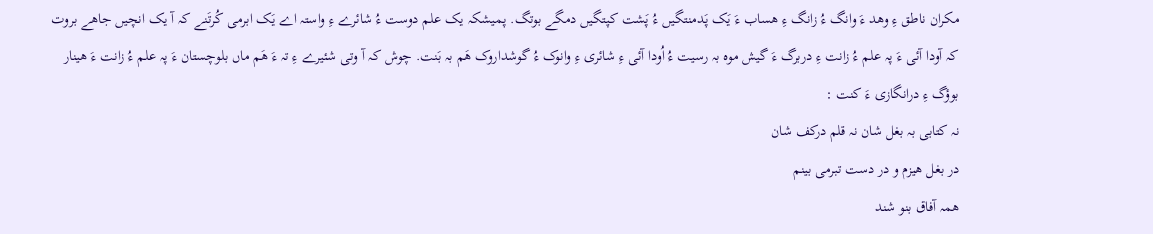مکران ناطق ءِ وھد ءَ وانگ ءُ زانگ ءِ ھساب ءَ یَک پَدمنتگیں ءُ پَشت کپتگیں دمگے بوتگ. پمیشکہ یک علم دوست ءُ شائرے ءِ واستہ اے یَک ابرمی کُرتَنے کہ آ یک انچیں جاھے بروت کہ آودا آئی ءَ پہ علم ءُ زانت ءِ دربرگ ءَ گیش موہ بہ رسیت ءُ اُودا آئی ءِ شائری ءِ وانوک ءُ گوشداروک ھَم بہ بَنت. چوش کہ آ وتی شئیرے ءِ تہ ءَ ھَم ماں بلوچستان ءَ پہ علم ءُ زانت ءَ ھینار بوؤگ ءِ درانگازی ءَ کنت :
نہ کتابی بہ بغل شان نہ قلم درکف شان
در بغل ھیزم و در دست تبرمی بینم
ھمہ آفاق بنو شند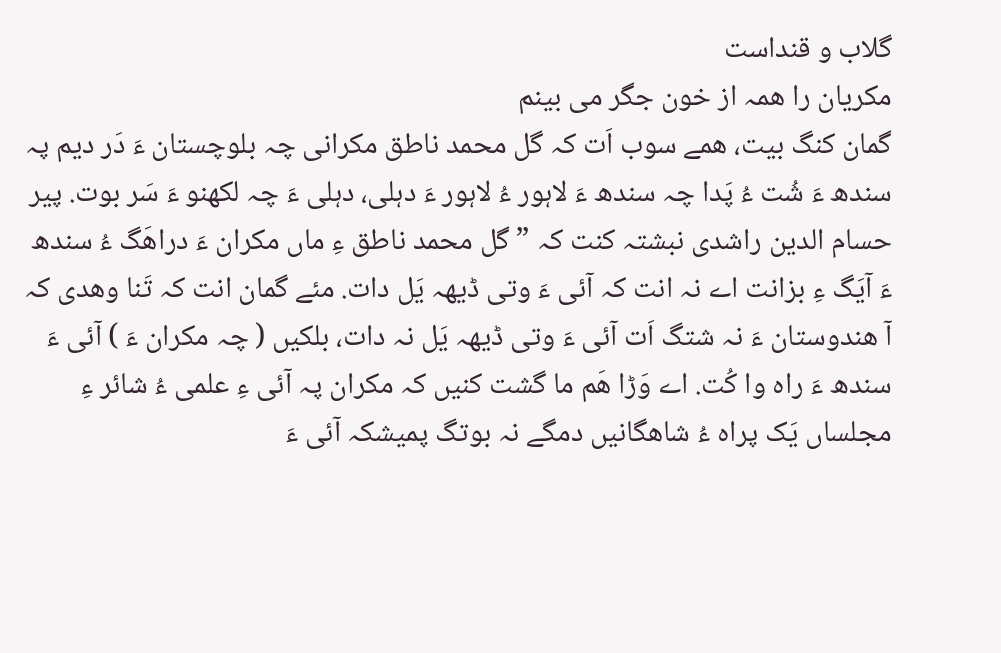گلاب و قنداست
مکریان را ھمہ از خون جگر می بینم
گمان کنگ بیت، ھمے سوب اَت کہ گل محمد ناطق مکرانی چہ بلوچستان ءَ دَر دیم پہ سندھ ءَ شُت ءُ پَدا چہ سندھ ءَ لاہور ءُ لاہور ءَ دہلی، دہلی ءَ چہ لکھنو ءَ سَر بوت. پیر حسام الدین راشدی نبشتہ کنت کہ ” گل محمد ناطق ءِ ماں مکران ءَ دراھَگ ءُ سندھ ءَ آیَگ ءِ بزانت اے نہ انت کہ آئی ءَ وتی ڈیھہ یَل دات. مئے گمان انت کہ تَنا وھدی کہ آ ھندوستان ءَ نہ شتگ اَت آئی ءَ وتی ڈیھہ یَل نہ دات، بلکیں ( چہ مکران ءَ ) آئی ءَ سندھ ءَ راہ وا کُت. اے وَڑا ھَم ما گشت کنیں کہ مکران پہ آئی ءِ علمی ءُ شائر ءِ مجلساں یَک پراہ ءُ شاھگانیں دمگے نہ بوتگ پمیشکہ آئی ءَ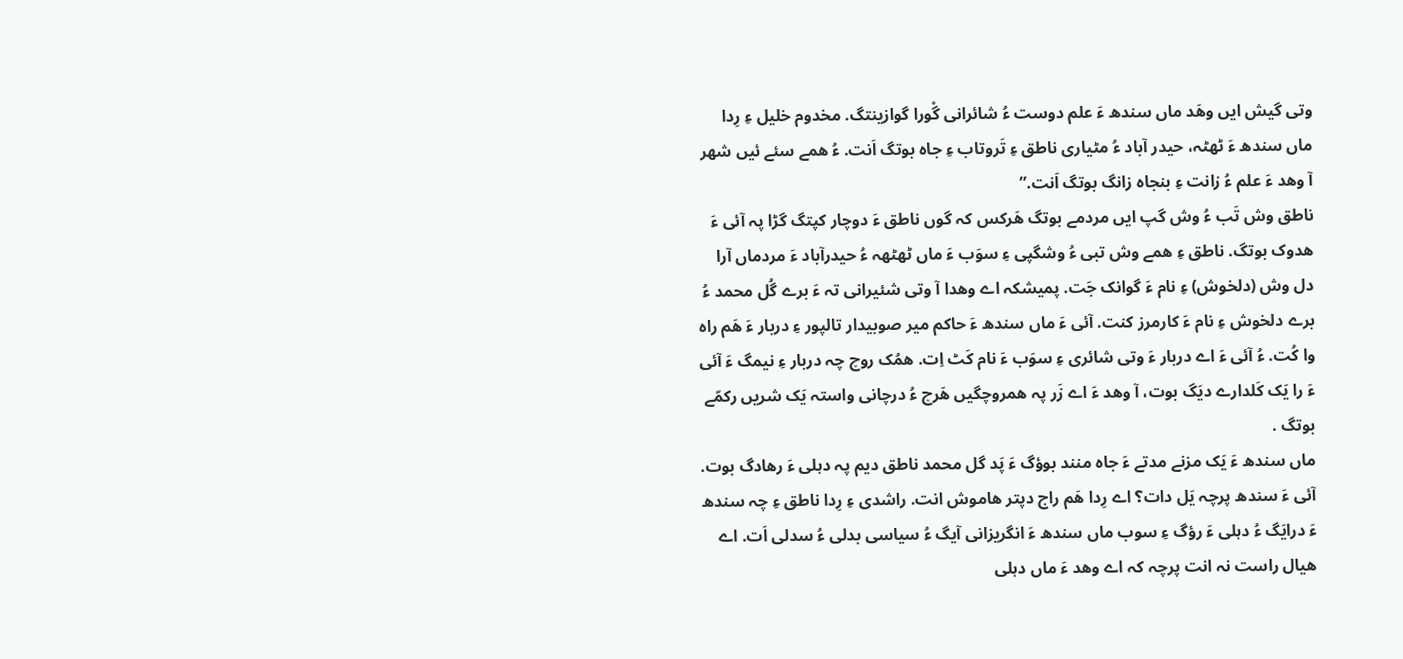وتی گیش ایں وھَد ماں سندھ ءَ علم دوست ءُ شائرانی گْورا گوازینتگ. مخدوم خلیل ءِ رِدا ماں سندھ ءَ ٹھٹہ، حیدر آباد ءُ مٹیاری ناطق ءِ تَروتاب ءِ جاہ بوتگ اَنت. ءُ ھمے سئے ئیں شھر آ وھد ءَ علم ءُ زانت ءِ بنجاہ زانگ بوتگ اَنت.”
ناطق وش تَب ءُ وش گپ ایں مردمے بوتگ ھَرکس کہ گوں ناطق ءَ دوچار کپتگ گڑا پہ آئی ءَ ھدوک بوتگ. ناطق ءِ ھمے وش تبی ءُ وشگپی ءِ سوَب ءَ ماں ٹھٹھہ ءُ حیدرآباد ءَ مردماں آرا دل وش (دلخوش) ءِ نام ءَ گوانک جَت. پمیشکہ اے وھدا آ وتی شئیرانی تہ ءَ برے گُل محمد ءُ برے دلخوش ءِ نام ءَ کارمرز کنت. آئی ءَ ماں سندھ ءَ حاکم میر صوبیدار تالپور ءِ دربار ءَ ھَم راہ وا کُت. ءُ آئی ءَ اے دربار ءَ وتی شائری ءِ سوَب ءَ نام کَٹ اِت. ھمُک روچ چہ دربار ءِ نیمگ ءَ آئی ءَ را یَک کَلدارے دیَگ بوت، آ وھد ءَ اے زَر پہ ھمروچگیں ھَرچ ءُ درچانی واستہ یَک شریں رکمّے بوتگ .
ماں سندھ ءَ یَک مزنے مدتے ءَ جاہ منند بوؤگ ءَ پَد گل محمد ناطق دیم پہ دہلی ءَ رھادگ بوت. آئی ءَ سندھ پرچہ یَل دات؟ اے رِدا ھَم راج دپتر ھاموش انت. راشدی ءِ رِدا ناطق ءِ چہ سندھ ءَ درایَگ ءُ دہلی ءَ رؤگ ءِ سوب ماں سندھ ءَ انگریزانی آیگ ءُ سیاسی بدلی ءُ سدلی اَت. اے ھیال راست نہ انت پرچہ کہ اے وھد ءَ ماں دہلی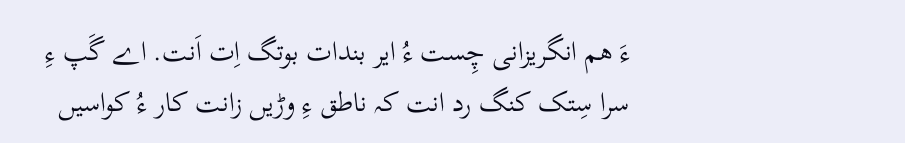ءَ ھم انگریزانی چِست ءُ ایر بندات بوتگ اِت اَنت. اے گَپ ءِ سرا سِتک کنگ رد انت کہ ناطق ءِ وڑیں زانت کار ءُ کواسیں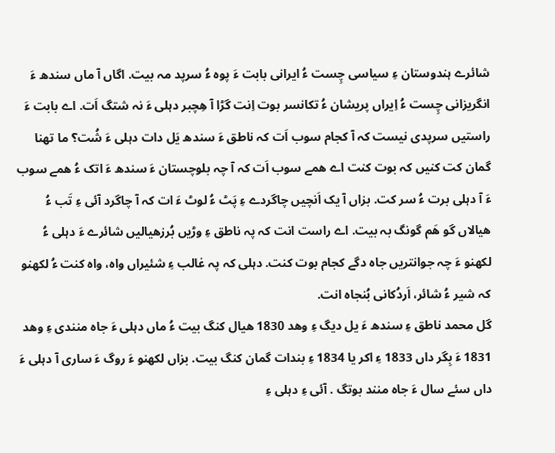شائرے ہندوستان ءِ سیاسی چِست ءُ ایرانی بابت ءَ پوہ ءُ سرپد مہ بیت. اگاں آ ماں سندھ ءَ انگریزانی چِست ءُ اِیراں پریشان ءُ تکانسر بوت اِنت گڑا آ ھِچبر دہلی ءَ نہ شتگ اَت. اے بابت ءَ راستیں سرپدی نیست کہ آ کجام سوب اَت کہ ناطق ءَ سندھ یَل دات دہلی ءَ شُت؟ ما تھنا گمان کت کنیں کہ بوت کنت اے ھمے سوب اَت کہ آ چہ بلوچستان ءَ سندھ ءَ اتک ءُ ھمے سوب ءَ آ دہلی برت ءُ سر کت. بزاں آ یک اَنچیں چاگردے ءِ پَٹ ءُ لوٹ ءَ ات کہ آ چاگرد آئی ءِ تَب ءُ ھیالاں گو ھَم گونگ بہ بیت. اے راست انت کہ پہ ناطق ءِ وڑیں بُرزھیالیں شائرے ءَ دہلی ءُ لکھنو ءَ چہ جوانتریں جاہ دگے کجام بوت کنت. دہلی کہ پہ غالب ءِ شئیراں واہ، واہ کنت ءُ لکھنو کہ شیر ءُ شائر، اَردُکانی بُنجاہ انت.
گل محمد ناطق ءِ سندھ ءَ یل دیگ ءِ وھد 1830 ھیال کنگ بیت ءُ ماں دہلی ءَ جاہ منندی ءِ وھد 1831 ءَ بِگر داں 1833 ءِ اکر یا 1834 ءِ بندات گمان کنگ بیت. بزاں لکھنو ءَ روگ ءَ ساری آ دہلی ءَ داں سئے سال ءَ جاہ منند بوتگ . آئی ءِ دہلی ءِ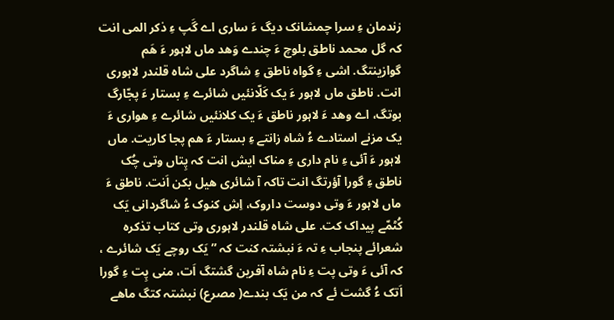زندمان ءِ سرا چمشانک دیگ ءَ ساری اے گَپ ءِ ذکر المی انت کہ گل محمد ناطق بلوچ ءَ چندے وَھد ماں لاہور ءَ ھَم گوازینتگ. اشی ءِ گواہ ناطق ءِ شاگرد علی شاہ قلندر لاہوری انت. ناطق ماں لاہور ءَ یک کَلّانئیں شائرے ءِ بستار ءَ پجّارگ بوتگ، اے وھد ءَ لاہور ناطق ءَ یک کلانئیں شائرے ءِ ھواری ءَ یک مزنے استادے ءُ شاہ زانتے ءِ بستار ءَ ھم پجا کاریت. ماں لاہور ءَ آئی ءِ نام داری ءِ مناک ایش انت کہ پِتاں وتی چُک ناطق ءِ گورا آؤرتگ انت تاکہ آ شائری ھیل بکن اَنت. ناطق ءَ ماں لاہور ءَ وتی دوست داروک، اِش کنوک ءُ شاگردانی یَک کُٹمّے پیداک کت. علی شاہ قلندر لاہوری وتی کتاب تذکرہ شعرائے پنجاب ءِ تہ ءَ نبشتہ کنت کہ ” یَک روچے یَک شائرے ، کہ آئی ءَ وتی پت ءِ نام شاہ آفرین گشتگ اَت، منی پِت ءِ گورا اَتک ءُ گشت ئے کہ من یَک بندے( مصرع) نبشتہ کتگ ماھے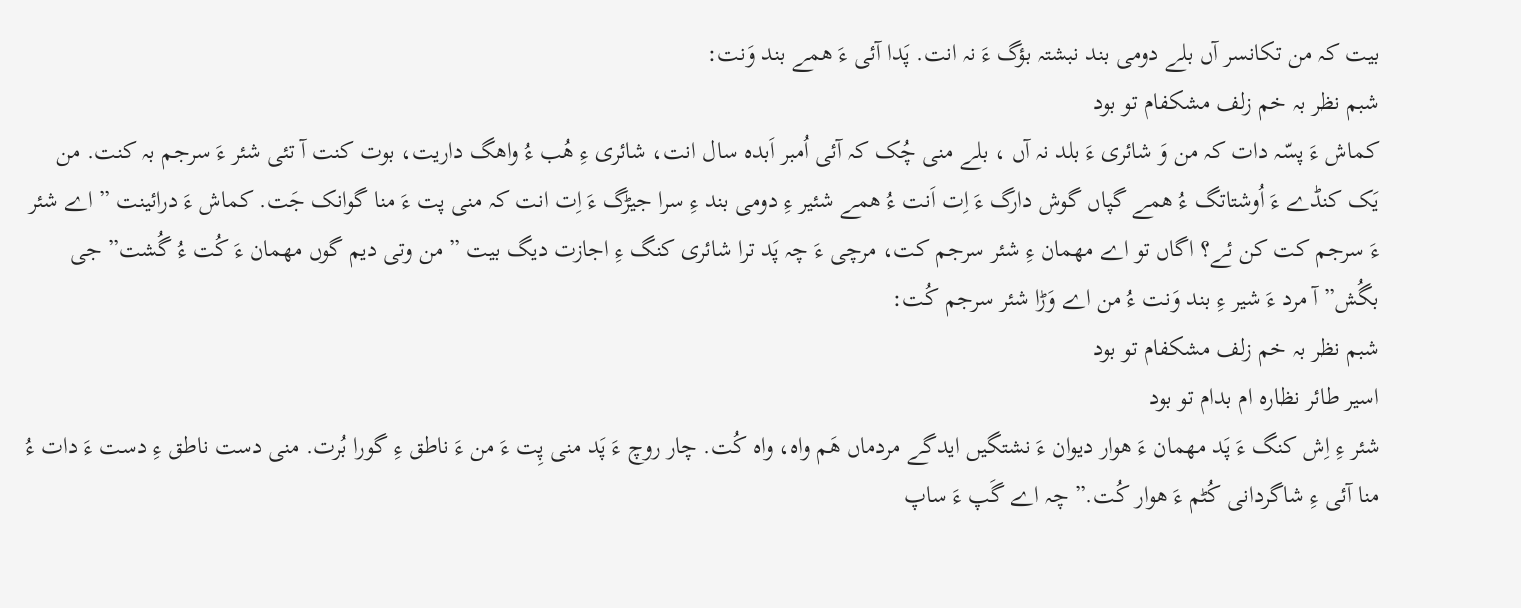بیت کہ من تکانسر آں بلے دومی بند نبشتہ بؤگ ءَ نہ انت. پَدا آئی ءَ ھمے بند وَنت:
شبم نظر بہ خم زلف مشکفام تو بود
کماش ءَ پسّہ دات کہ من وَ شائری ءَ بلد نہ آں ، بلے منی چُک کہ آئی اُمبر اَبدہ سال انت، شائری ءِ ھُب ءُ واھگ داریت، بوت کنت آ تئی شئر ءَ سرجم بہ کنت. من یَک کنڈے ءَ اُوشتاتگ ءُ ھمے گپاں گوش دارگ ءَ اِت اَنت ءُ ھمے شئیر ءِ دومی بند ءِ سرا جیڑگ ءَ اِت انت کہ منی پت ءَ منا گوانک جَت. کماش ءَ درائینت ” اے شئر ءَ سرجم کت کن ئے؟ اگاں تو اے مھمان ءِ شئر سرجم کت، مرچی ءَ چہ پَد ترا شائری کنگ ءِ اجازت دیگ بیت ” من وتی دیم گوں مھمان ءَ کُت ءُ گُشت” جی بگُش” آ مرد ءَ شیر ءِ بند وَنت ءُ من اے وَڑا شئر سرجم کُت:
شبم نظر بہ خم زلف مشکفام تو بود
اسیر طائر نظارہ ام بدام تو بود
شئر ءِ اِش کنگ ءَ پَد مھمان ءَ ھوار دیوان ءَ نشتگیں ایدگے مردماں ھَم واہ، واہ کُت. چار روچ ءَ پَد منی پِت ءَ من ءَ ناطق ءِ گورا بُرت. منی دست ناطق ءِ دست ءَ دات ءُ منا آئی ءِ شاگردانی کُٹم ءَ ھوار کُت.” چہ اے گَپ ءَ ساپ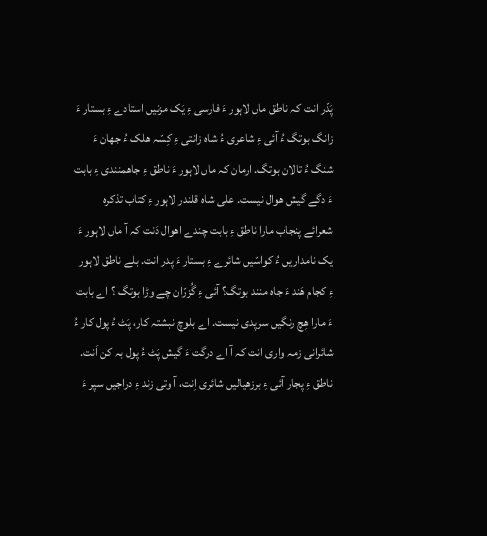پَدّر انت کہ ناطق ماں لاہور ءَ فارسی ءِ یَک مزنیں استادے ءِ بستار ءَ زانگ بوتگ ءُ آئی ءِ شاعری ءُ شاہ زانتی ءِ کِسّہ ھلک ءُ جھان ءَ شنگ ءُ تالان بوتگ. ارمان کہ ماں لاہور ءَ ناطق ءِ جاھمنندی ءِ بابت ءَ دگے گیش ھوال نیست. علی شاہ قلندر لاہور ءِ کتاب تذکرہ شعرائے پنجاب مارا ناطق ءِ بابت چندے اھوال دَنت کہ آ ماں لاہور ءَ یک نامداریں ءُ کواسّیں شائرے ءِ بستار ءَ پدر انت. بلے ناطق لاہور ءِ کجام ھَند ءَ جاہ منند بوتگ؟ آئی ءِ گُزرّان چے وڑا بوتگ ؟ اے بابت ءَ مارا ھِچ رنگیں سرپدی نیست. اے بلوچ نبشتہ کار، پَٹ ءُ پول کار ءُ شائرانی زمہ واری انت کہ آ اے درگت ءَ گیش پَٹ ءُ پول بہ کن اَنت.
ناطق ءِ پجار آئی ءِ برزھیالیں شائری اِنت، آ وتی زند ءِ دراجیں سپر ءَ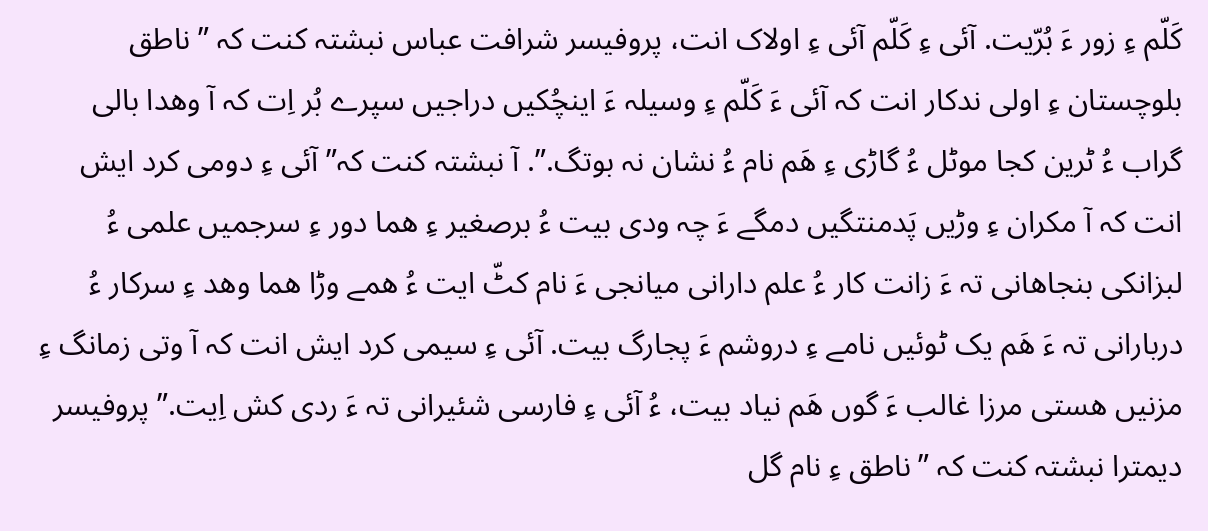کَلّم ءِ زور ءَ بُرّیت. آئی ءِ کَلّم آئی ءِ اولاک انت، پروفیسر شرافت عباس نبشتہ کنت کہ ” ناطق بلوچستان ءِ اولی ندکار انت کہ آئی ءَ کَلّم ءِ وسیلہ ءَ اینچُکیں دراجیں سپرے بُر اِت کہ آ وھدا بالی گراب ءُ ٹرین کجا موٹل ءُ گاڑی ءِ ھَم نام ءُ نشان نہ بوتگ.”. آ نبشتہ کنت کہ” آئی ءِ دومی کرد ایش انت کہ آ مکران ءِ وڑیں پَدمنتگیں دمگے ءَ چہ ودی بیت ءُ برصغیر ءِ ھما دور ءِ سرجمیں علمی ءُ لبزانکی بنجاھانی تہ ءَ زانت کار ءُ علم دارانی میانجی ءَ نام کٹّ ایت ءُ ھمے وڑا ھما وھد ءِ سرکار ءُ دربارانی تہ ءَ ھَم یک ٹوئیں نامے ءِ دروشم ءَ پجارگ بیت. آئی ءِ سیمی کرد ایش انت کہ آ وتی زمانگ ءِ مزنیں ھستی مرزا غالب ءَ گوں ھَم نیاد بیت، ءُ آئی ءِ فارسی شئیرانی تہ ءَ ردی کش اِیت.” پروفیسر دیمترا نبشتہ کنت کہ ” ناطق ءِ نام گل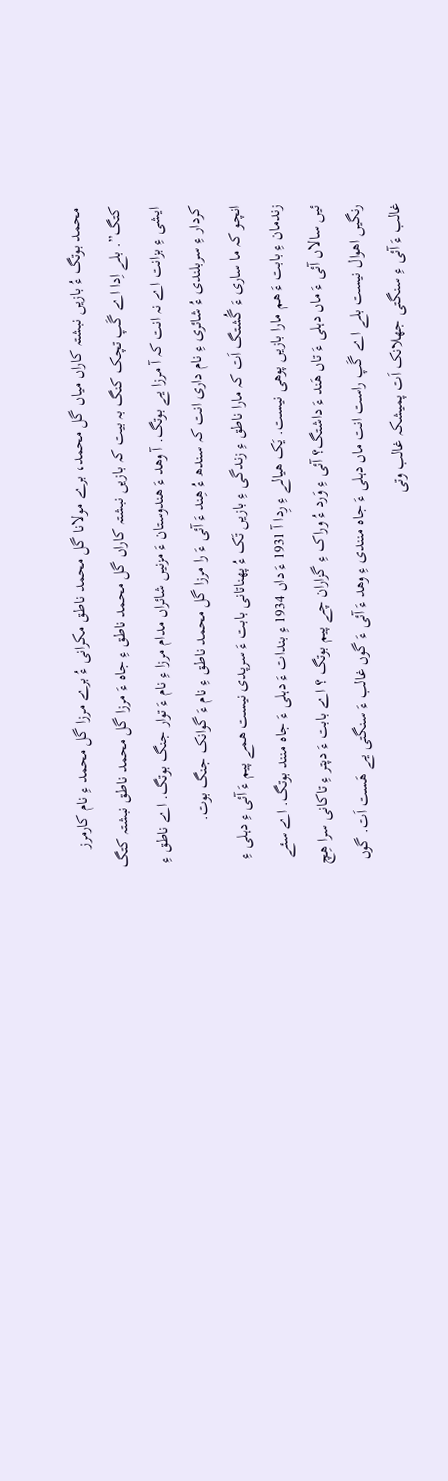محمد بوتگ ءُ بازیں نبشتہ کاراں میاں گل محمد، برے مولانا گل محمد ناطق مکرانی ءُ برے مرزا گل محمد ءِ نام کارمرز کتگ”. بلے اِدا اے گَپ تچک کنگ بہ بیت کہ بازیں نبشتہ کاراں گل محمد ناطق ءِ جاہ ءَ مرزا گل محمد ناطق نبشتہ کتگ ایشی ءِ بزانت اے نہ انت کہ آ مرزا یے بوتگ. آ وھد ءَ ھندوستان ءَ مزنیں شائراں مدام مرزا ءِ نام ءَ توار جنگ بوتگ. اے ناطق ءِ کردار ءِ سربلندی ءُ شائری ءِ نام داری انت کہ سندھ ءُ ھِند ءَ آئی ءَ را مرزا گل محمد ناطق ءِ نام ءَ گوانک جنگ بوت.
انچو کہ ما ساری ءَ گُشتگ اَت کہ مارا ناطق ءِ زندگی ءِ بازیں تَک ءُ پھناتانی بابت ءَ سرپدی نیست ھمے پیم ءَ آئی ءِ دہلی ءِ زندمان ءِ بابت ءَ ھم مارا بازیں پوھی نیست. یَک ھیالے ءِ رِدا آ 1931 ءَ داں 1934 ءِ بندات ءَ دہلی ءَ جاہ منند بوتگ. اے سئے ئیں سالاں آئی ءَ ماں دہلی ءَ تاں ھَند ءَ داشتگ؟ آئی ءِ وَرد ءُ وراک ءِ گزاران چے پیم بوتگ ؟ اے بابت ءَ دپتر ءِ تاکانی سرا ھِچ رنگیں اھوال نیست بلے اے گَپ راست انت ماں دہلی ءَ جاہ منندی ءِ وھد ءَ آئی ءَ گوں غالب ءَ سنگتی یے ھَست اَت. گوں غالب ءَ آئی ءِ سنگتی جھلانک اَت پمیشکہ غالب وتی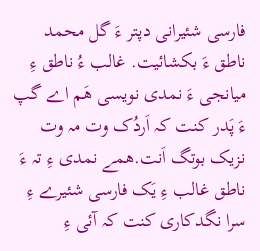فارسی شئیرانی دپتر ءَ گل محمد ناطق ءَ بکشائیت. غالب ءُ ناطق ءِ میانجی ءَ نمدی نویسی ھَم اے گپ ءَ پَدر کنت کہ اَردُک وت مہ وت نزیک بوتگ اَنت.ھمے نمدی ءِ تہ ءَ ناطق غالب ءِ یَک فارسی شئیرے ءِ سرا نگدکاری کنت کہ آئی ءِ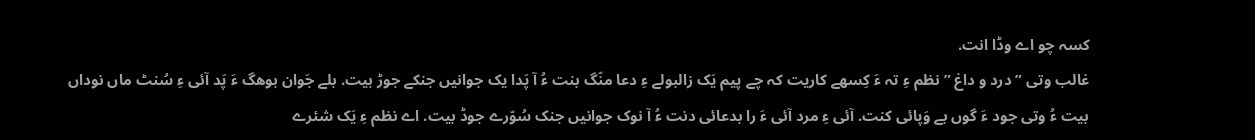کسہ چو اے وڈا انت.
غالب وتی ” درد و داغ ” نظم ءِ تہ ءَ کِسھے کاریت کہ چے پیم یَک زالبولے ءِ دعا منّگ بنت ءُ آ پَدا یک جوانیں جنکے جوڑ بیت. بلے جَوان بوھگ ءَ پَد آئی ءِ سُنٹ ماں نوداں بیت ءُ وتی جود ءَ گوں بے وَپائی کنت. آئی ءِ مرد آئی ءَ را بدعائی دنت ءُ آ نوک جوانیں جنک سُوّرے جوڈ بیت. اے نظم ءِ یَک شئرے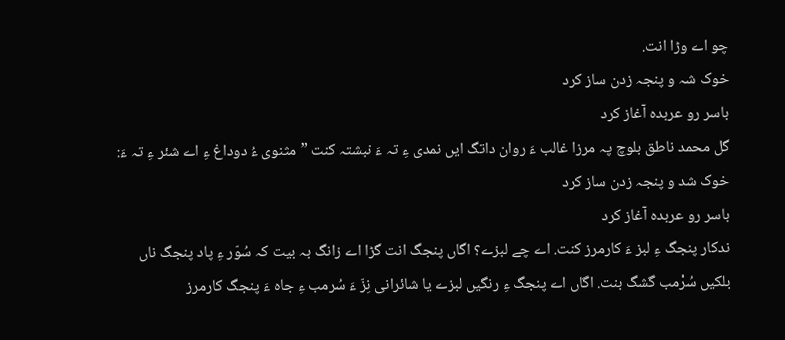چو اے وڑا انت.
خوک شہ و پنجہ زدن ساز کرد
باسر رو عربدہ آغاز کرد
گل محمد ناطق بلوچ پہ مرزا غالب ءَ روان داتگ ایں نمدی ءِ تہ ءَ نبشتہ کنت ”مثنوی ءُ دوداغ ءِ اے شئر ءِ تہ ءَ:
خوک شد و پنجہ زدن ساز کرد
باسر رو عربدہ آغاز کرد
ندکار پنجگ ءِ لبز ءَ کارمرز کنت. اے چے لبزے؟ اگاں پنجگ انت گڑا اے زانگ بہ بیت کہ سُوّر ءِ پاد پنجگ ناں بلکیں سُرْمب گشگ بنت. اگاں اے پنجگ ءِ رنگیں لبزے یا شائرانی نِزّ ءَ سُرمب ءِ جاہ ءَ پنجگ کارمرز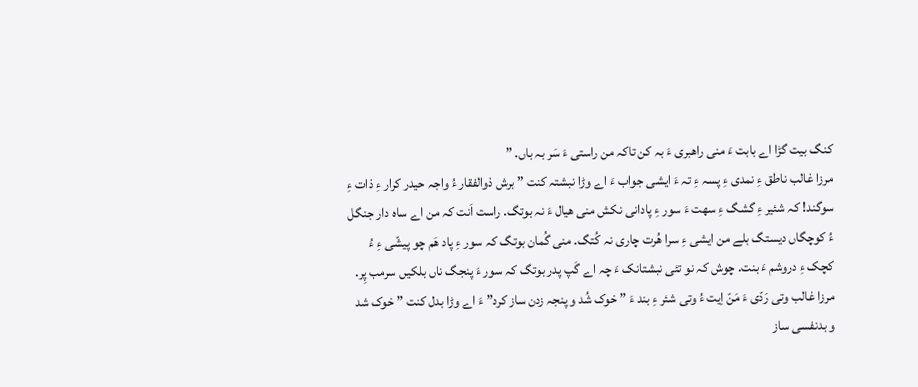کنگ بیت گڑا اے بابت ءَ منی راھبری ءَ بہ کن تاکہ من راستی ءَ سَر بہ باں. ”
مرزا غالب ناطق ءِ نمدی ءِ پسہ ءِ تہ ءَ ایشی جواب ءَ اے وڑا نبشتہ کنت ” برش ذوالفقار ءُ واجہ حیدر کرار ءِ ذات ءِ سوگند! کہ شئیر ءِ گشگ ءِ سھت ءَ سور ءِ پادانی نکش منی ھیال ءَ نہ بوتگ. راست اَنت کہ من اے ساہ دار جنگل ءُ کوچگاں دیستگ بلے من ایشی ءِ سرا ھُرت چاری نہ کُتگ. منی گُمان بوتگ کہ سور ءِ پاد ھَم چو پیشّی ءِ ءُ کچک ءِ دروشم ءَ بنت. چوش کہ نو تئی نبشتانک ءَ چہ اے گَپ پدر بوتگ کہ سور ءَ پنجگ ناں بلکیں سرمب پِر. مرزا غالب وتی رَدّی ءَ مَنّ اِیت ءُ وتی شئر ءِ بند ءَ ” خوک شُد و پنجہ زدن ساز کرد” ءَ اے وڑا بدل کنت ” خوک شد و بدنفسی ساز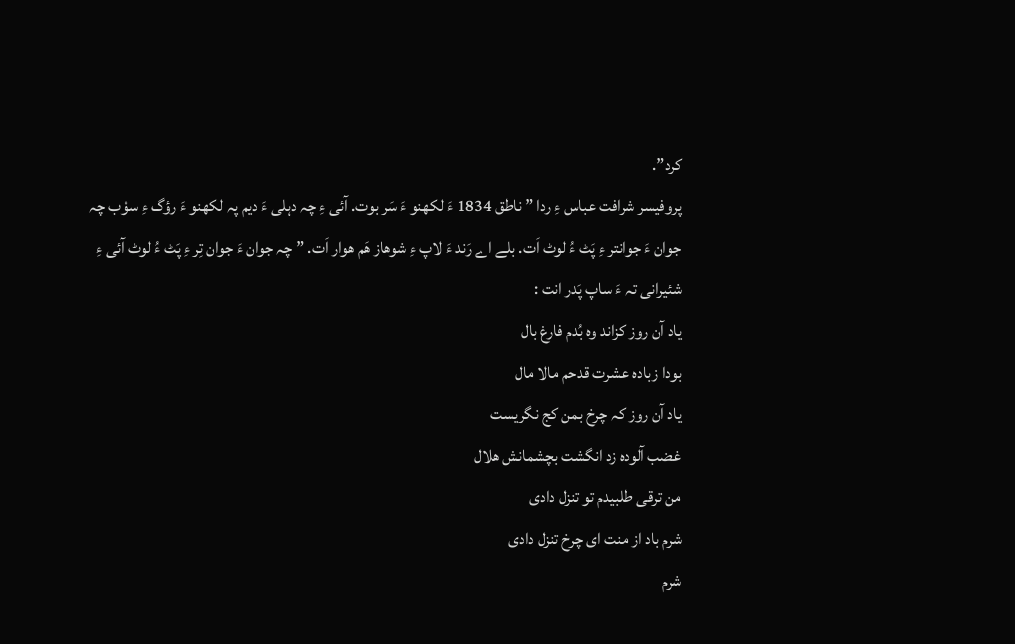کرد”.
پروفیسر شرافت عباس ءِ ردا ” ناطق 1834 ءَ لکھنو ءَ سَر بوت. آئی ءِ چہ دہلی ءَ دیم پہ لکھنو ءَ رؤگ ءِ سوْب چہ جوان ءَ جوانتر ءِ پَٹ ءُ لوٹ اَت. بلے اے رَند ءَ لاپ ءِ شوھاز ھَم ھوار اَت. ” چہ جوان ءَ جوان تِر ءِ پَٹ ءُ لوٹ آئی ءِ شئیرانی تہ ءَ ساپ پَدر انت :
یاد آن روز کزاند وہ بُدم فارغ بال
بودا زبادہ عشرت قدحم مالا مال
یاد آن روز کہ چرخ بمن کج نگریست
غضب آلودہ زد انگشت بچشمانش ھلال
من ترقی طلبیدم تو تنزل دادی
شرم باد از منت ای چرخ تنزل دادی
شرم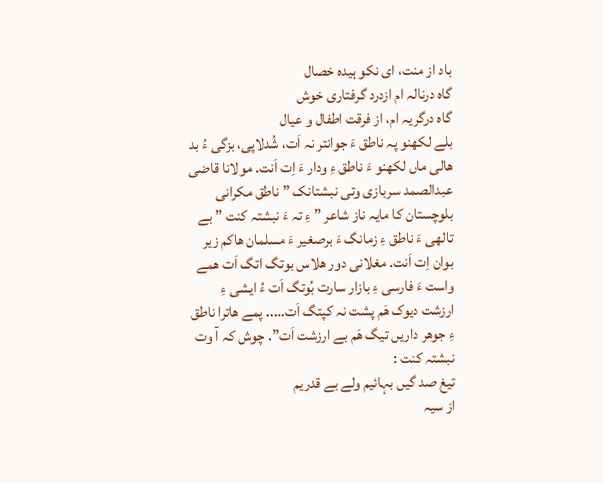باد از منت، ای نکو ہیدہ خصال
گاہ درنالہ ام ازدرد گرفتاری خوش
گاہ درگریہ ام، از فرقت اطفال و عیال
بلے لکھنو پہ ناطق ءَ جوانتر نہ اَت، شُدلاپی، بزگی ءُ بد ھالی ماں لکھنو ءَ ناطق ءِ ودار ءَ اِت اَنت. مولانا قاضی عبدالصمد سربازی وتی نبشتانک ” ناطق مکرانی بلوچستان کا مایہ ناز شاعر ” ءِ تہ ءَ نبشتہ کنت ” بے تالھی ءَ ناطق ءِ زمانگ ءَ برصغیر ءَ مسلمان ھاکم زیر بوان اِت اَنت. مغلانی دور ھلاس بوتگ اتگ اَت ھمے واست ءَ فارسی ءِ بازار سارت بُوتگ اَت ءُ ایشی ءِ ارزشت دیوک ھَم پشت نہ کپتگ اَت….. پمے ھاترا ناطق ءِ جوھر داریں تیگ ھَم بے ارزشت اَت”. چوش کہ آ وت نبشتہ کنت :
تیغ صد گیں بہائیم ولے بے قدریم
از سیہ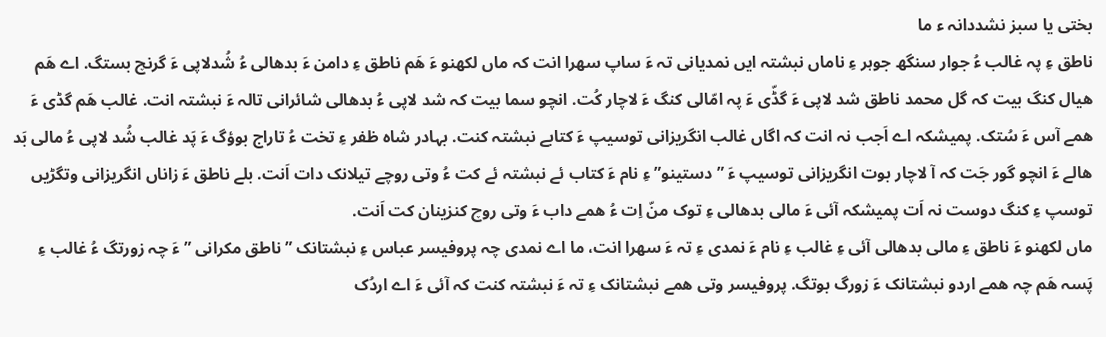بختی یا سبز نشددانہ ء ما
ناطق ءِ پہ غالب ءُ جوار سنگھ جوہر ءِ ناماں نبشتہ ایں نمدیانی تہ ءَ ساپ سھرا انت کہ ماں لکھنو ءَ ھَم ناطق ءِ دامن ءَ بدھالی ءُ شُدلاپی ءَ گرنچ بستگ. اے ھَم ھیال کنگ بیت کہ گل محمد ناطق شد لاپی ءَ گڈّی ءَ پہ امّالی کنگ ءَ لاچار کُت. انچو سما بیت کہ شد لاپی ءُ بدھالی شائرانی تالہ ءَ نبشتہ انت. غالب ھَم گڈی ءَ ھمے آس ءَ سُتک. پمیشکہ اے اَجب نہ انت کہ اگاں غالب انگریزانی توسیپ ءَ کتابے نبشتہ کنت. بہادر شاہ ظفر ءِ تخت ءُ تاراج بوؤگ ءَ پَد غالب شُد لاپی ءُ مالی بَد ھالے ءَ انچو گور جَت کہ آ لاچار بوت انگریزانی توسیپ ءَ ” دستینو” ءِ نام ءَ کتاب ئے نبشتہ ئے کت ءُ وتی روچے تیلانک دات اَنت. بلے ناطق ءَ زاناں انگریزانی وتگڑیں توسپ ءِ کنگ دوست نہ اَت پمیشکہ آئی ءَ مالی بدھالی ءِ توک منّ اِت ءُ ھمے داب ءَ وتی روچ کنزینان کت اَنت.
ماں لکھنو ءَ ناطق ءِ مالی بدھالی آئی ءِ غالب ءِ نام ءَ نمدی ءِ تہ ءَ سھرا انت، ما اے نمدی چہ پروفیسر عباس ءِ نبشتانک ” ناطق مکرانی ” ءَ چہ زورتگ ءُ غالب ءِ پَسہ ھَم چہ ھمے اردو نبشتانک ءَ زورگ بوتگ. پروفیسر وتی ھمے نبشتانک ءِ تہ ءَ نبشتہ کنت کہ آئی ءَ اے اردُک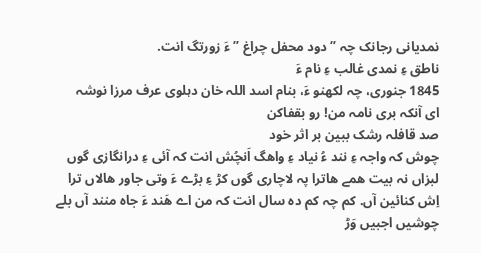نمدیانی رجانک چہ ” دود محفل چراغ ” ءَ زورتگ انت.
ناطق ءِ نمدی غالب ءِ نام ءَ
1845 جنوری، چہ لکھنو ءَ، بنام اسد اللہ خان دہلوی عرف مرزا نوشہ
ای آنکہ بری نامہ من! رو بقفاکن
صد قافلہ رشک ببین بر اثر خود
چوش کہ واجہ ءِ نند ءُ نیاد ءِ واھگ اَنچُش انت کہ آئی ءِ درانگازی گوں لبزاں نہ بیت ھمے ھاترا پہ لاچاری گوں کڑ ءِ بڑے ءَ وتی جاور ھالاں ترا اِش کنائین آں. کم چہ کم دہ سال انت کہ من اے ھَند ءَ جاہ منند آں بلے چوشیں اجبیں وَڑ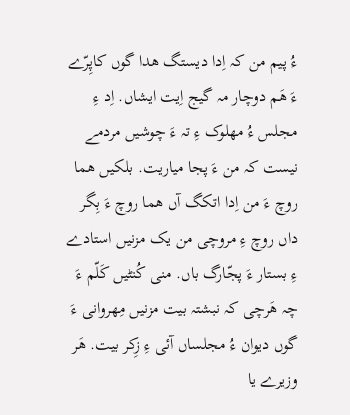ءُ پیم من کہ اِدا دیستگ ھدا گوں کاپِرّے ءَ ھَم دوچار مہ گیج اِیت ایشاں. اِد ءِ مجلس ءُ مھلوک ءِ تہ ءَ چوشیں مردمے نیست کہ من ءَ پجا میاریت. بلکیں ھما روچ ءَ من اِدا اتکگ آں ھما روچ ءَ بِگر داں روچ ءِ مروچی من یک مزنیں استادے ءِ بستار ءَ پجّارگ باں. منی کُنٹیں کَلّم ءَ چہ ھَرچی کہ نبشتہ بیت مزنیں مِھروانی ءَ گوں دیوان ءُ مجلساں آئی ءِ زِکر بیت. ھَر وزیرے یا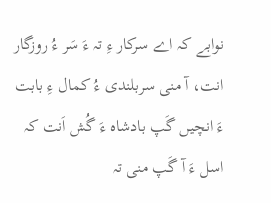نوابے کہ اے سرکار ءِ تہ ءَ سَر ءُ روزگار انت، آ منی سربلندی ءُ کمال ءِ بابت ءَ انچیں گَپ بادشاہ ءَ گُش اَنت کہ اسل ءَ آ گَپ منی تہ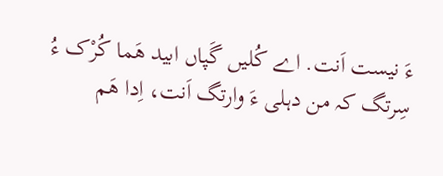ءَ نیست اَنت. اے کُلیں گَپاں ابید ھَما کُرْک ءُ سِرتگ کہ من دہلی ءَ وارتگ اَنت، اِدا ھَم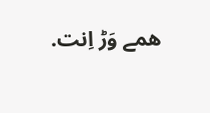ھمے وَڑ اِنت.